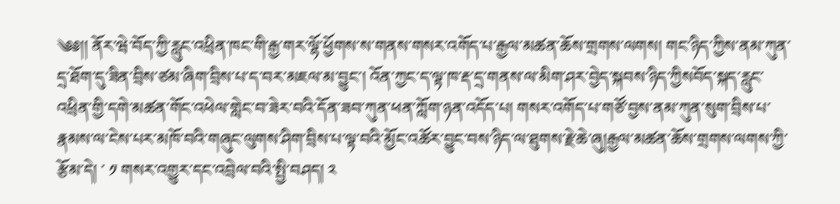༄༅།། ནོར་ཝེ་བོད་ཀྱི་རླུང་འཕྲིན་ཁང་གི་རྒྱ་གར་ལྷོ་ཕྱོགས་ས་གནས་གསར་འགོད་པ་རྒྱལ་མཚན་ཆོས་གྲགས་ལགས། གང་ཉིད་ཀྱིས་ནམ་ཀུན་དྲ་ཐོག་དུ་ཟིན་བྲིས་ཙམ་ཞིག་བྲིས་པ་ད་བར་མཇལ་མ་བྱུང་། འོན་ཀྱང་ད་ལྟ་ཁ་རྡ་དྲ་གནས་ལ་མིག་ཤར་བྱེད་སྐབས་ཉིད་ཀྱིསབོད་སྐད་རླུང་འཕྲིན་གྱི་དགེ་མཚན་གོང་འཕེལ་གླེང་བ་ཟེར་བའི་དོན་ཟབ་ཀུན་ཕན་ཀློག་ཉན་འདོད་པ། གསར་འགོད་པ་གཙོ་བྱས་ནམ་ཀུན་སུག་བྲིས་པ་རྣམས་ལ་ངེས་པར་མཁོ་བའི་གཞུང་ལུགས་ཤིག་བྲིས་པ་ལྟ་བའི་མྱོང་འཚོར་བྱུང་བས་ཉིད་ལ་ཐུགས་རྗེ་ཆེ་ཞུ།རྒྱལ་མཚན་ཆོས་གྲགས་ལགས་ཀྱི་རྩོམ་དེ། ་ ༡ གསར་འགྱུར་དང་འབྲེལ་བའི་སྤྱི་བཤད། ༢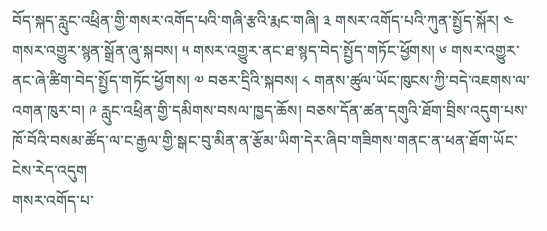བོད་སྐད་རླུང་འཕྲིན་གྱི་གསར་འགོད་པའི་གཞི་རྩའི་རྨང་གཞི། ༣ གསར་འགོད་པའི་ཀུན་སྤྱོད་སྐོར། ༤ གསར་འགྱུར་སྙན་སྒྲོན་ཞུ་སྐབས། ༥ གསར་འགྱུར་ནང་ཐ་སྙད་བེད་སྤྱོད་གཏོང་ཕྱོགས། ༦ གསར་འགྱུར་ནང་ཞེ་ཚིག་བེད་སྤྱོད་གཏོང་ཕྱོགས། ༧ བཅར་དྲིའི་སྐབས། ༨ གནས་ཚུལ་ཡོང་ཁུངས་ཀྱི་བདེ་འཇགས་ལ་འགན་ཁུར་བ། ༩ རླུང་འཕྲིན་གྱི་དམིགས་བསལ་ཁྱད་ཆོས། བཅས་དོན་ཚན་དགུའི་ཐོག་བྲིས་འདུག་པས་ཁོ་བོའི་བསམ་ཚོད་ལ་ང་རྒྱལ་གྱི་སྒང་བུ་མིན་ན་རྩོམ་ཡིག་དེར་ཞིབ་གཟིགས་གནང་ན་ཕན་ཐོག་ཡོང་ངེས་རེད་འདུག
གསར་འགོད་པ་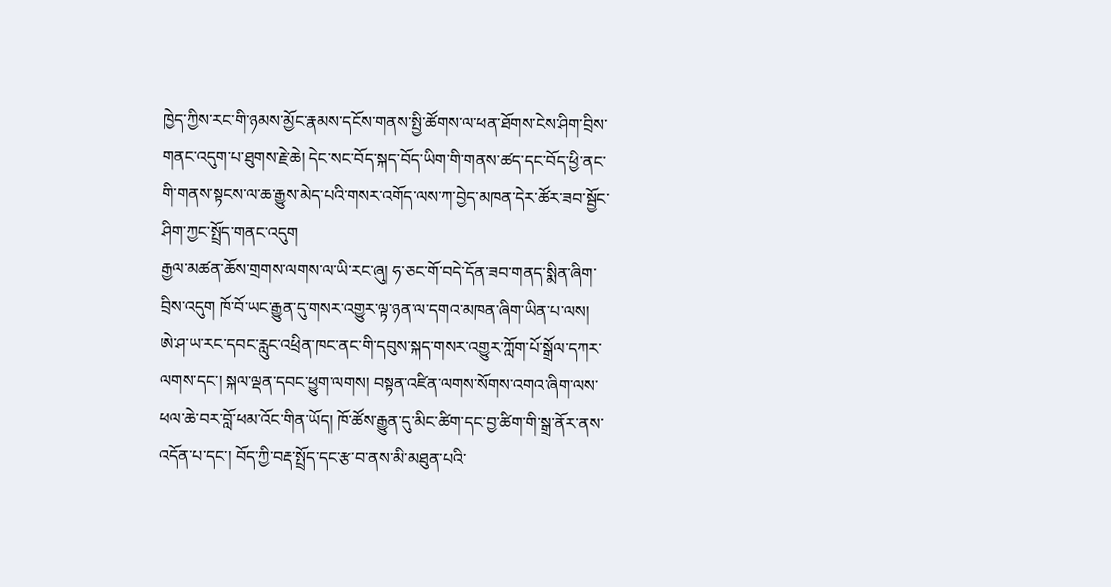ཁྱེད་ཀྱིས་རང་གི་ཉམས་མྱོང་རྣམས་དངོས་གནས་སྤྱི་ཚོགས་ལ་ཕན་ཐོགས་ངེས་ཤིག་བྲིས་གནང་འདུག་པ་ཐུགས་རྗེ་ཆེ། དེང་སང་བོད་སྐད་བོད་ཡིག་གི་གནས་ཚད་དང་བོད་ཕྱི་ནང་གི་གནས་སྟངས་ལ་ཆ་རྒྱུས་མེད་པའི་གསར་འགོད་ལས་ཀ་བྱེད་མཁན་དེར་ཚོར་ཟབ་སྦྱོང་ཤིག་ཀྱང་སྤྲོད་གནང་འདུག
རྒྱལ་མཚན་ཆོས་གྲགས་ལགས་ལ་ཡི་རང་ཞུ། ཧ་ཅང་གོ་བདེ་དོན་ཟབ་གནད་སྨིན་ཞིག་བྲིས་འདུག ཁོ་བོ་ཡང་རྒྱུན་དུ་གསར་འགྱུར་ལྟ་ཉན་ལ་དགའ་མཁན་ཞིག་ཡིན་པ་ལས། ཨེ་ཤ་ཡ་རང་དབང་རླུང་འཕྲིན་ཁང་ནང་གི་དབུས་སྐད་གསར་འགྱུར་ཀློག་པོ་སྒྲོལ་དཀར་ལགས་དང་། སྐལ་ལྡན་དབང་ཕྱུག་ལགས། བསྟན་འཛིན་ལགས་སོགས་འགའ་ཞིག་ལས་ཕལ་ཆེ་བར་བློ་ཕམ་འོང་གིན་ཡོད། ཁོ་ཚོས་རྒྱུན་དུ་མིང་ཚིག་དང་བྱ་ཚིག་གི་སྒྲ་ནོར་ནས་འདོན་པ་དང་། བོད་ཀྱི་བརྡ་སྤྲོད་དང་རྩ་བ་ནས་མི་མཐུན་པའི་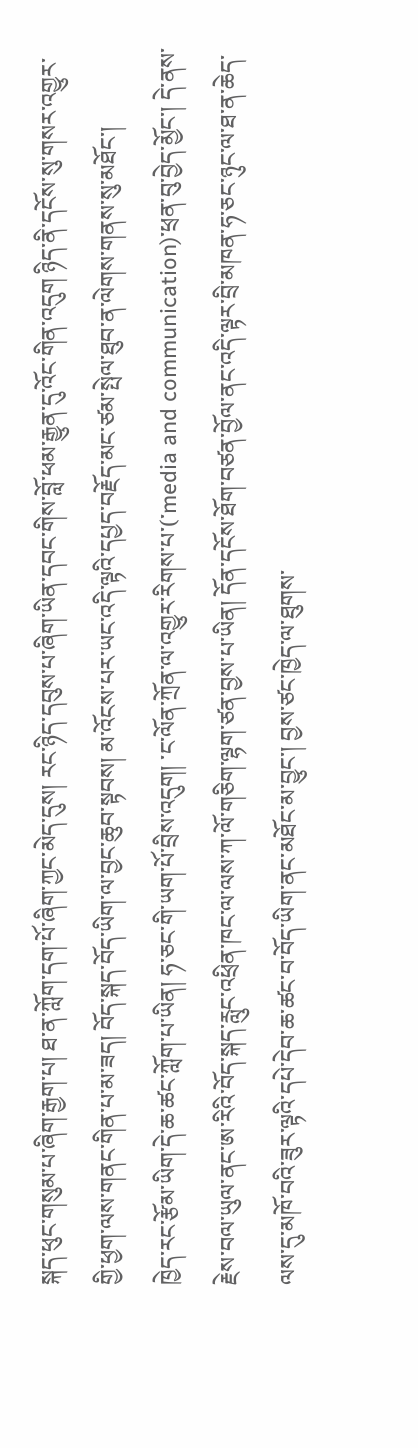སྐད་ཕུང་གསུམ་པ་ཞིག་རྒྱག་པ། ཐ་ན་ཀློག་དག་པོ་ཞིག་ཀྱང་མེད་དུས། རང་ཉིད་དབུས་པ་ཞིག་ཡིན་དབང་གིས་བློ་ཕམ་རྒྱུན་དུ་འོང་གིན་འདུག ཉིད་ནི་དངོས་སུ་གསར་འགྱུར་གྱི་ཕྱག་ལས་གནང་གིན་པ་མ་ཟད། བོད་སྐད་བོད་ཡིག་ལ་བྱང་ཆུབ་སྟབས། མ་འོངས་པར་ཡང་འདི་ལྟའི་དཔྱད་བརྗོད་མང་ཙམ་སྤེལ་ཐུབ་ན་ལེགས་གནས་སུ་མཐོང་།
ཁྱེད་རང་རྩོམ་ཡིག་དེ་ཆ་ཚང་ཀློག་པ་ཡིན། ཧ་ཅང་གི་ཡག་པོ་བྲིས་འདུག། ་ང་ལོན་ཀྲོན་ལ་འགྱུར་རིགས་པ་(་media and communication)་ཕྲན་བུ་བྱེད་མྱོང་། དེ་ནས་རྗེས་བལ་ཡུལ་ནང་ཨ་རིའི་བོད་སྐད་རླུང་འཕྲིན་ཁང་ལ་ལས་ཀ་ལོ་གཅིག་ལྷག་ཙན་བྱས་པ་ཡིན། དོན་དངོས་ཐོག་བཙན་བྱོལ་ནང་འདི་ལྟར་བྲི་མཁན་ཧ་ཅང་ཉུང་ལ་ཐ་ན་ཆེད་ལས་དུ་མཁོ་བའི་ཟུར་ལྟའི་དཔེ་དེབ་ཆ་ཚང་བ་བོད་ཡིག་ནང་མཐོང་མ་བྱུང་། བྱས་ཙང་ཁྱེད་ལ་ཐུགས་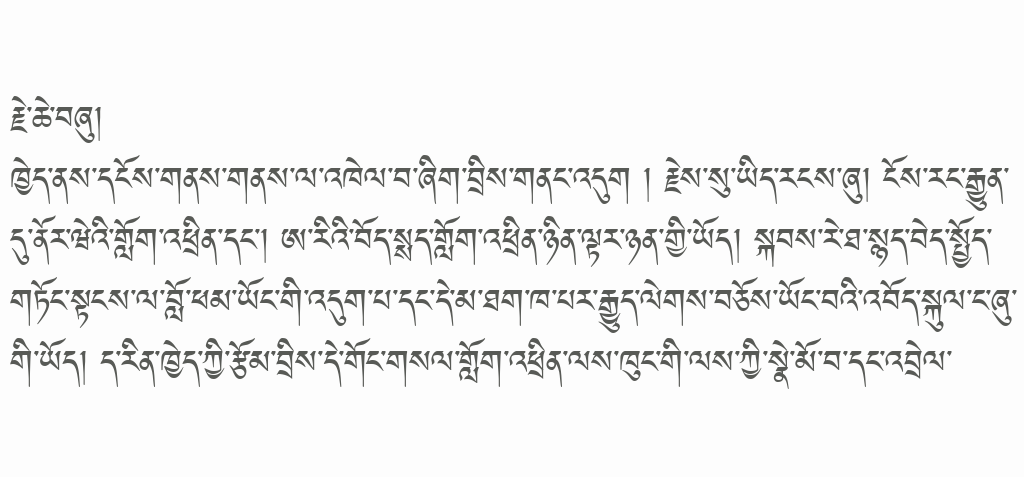རྗེ་ཆེ་བཞུ།
ཁྱེད་ནས་དངོས་གནས་གནས་ལ་འཁེལ་བ་ཞིག་བྲིས་གནང་འདུག ། རྗེས་སུ་ཡིད་རངས་ཞུ། ངོས་རང་རྒྱུན་དུ་ནོར་ཝེའི་གློག་འཕྲིན་དང་། ཨ་རིའི་བོད་སྶད་གློག་འཕྲིན་ཉིན་ལྟར་ཉན་གྱི་ཡོད། སྐབས་རེ་ཐ་སྙད་བེད་སྤྱོད་གཏོང་སྟངས་ལ་བློ་ཕམ་ཡོང་གི་འདུག་པ་དང་དེ་མ་ཐག་ཁ་པར་རྒྱུད་ལེགས་བཅོས་ཡོང་བའི་འབོད་སྐུལ་ང་ཞུ་གི་ཡོད། ད་རིན་ཁྱེད་ཀྱི་རྩོམ་བྲིས་དེ་གོང་གསལ་གློག་འཕྲིན་ལས་ཁུང་གི་ལས་ཀྱི་སྣེ་མོ་བ་དང་འབྲེལ་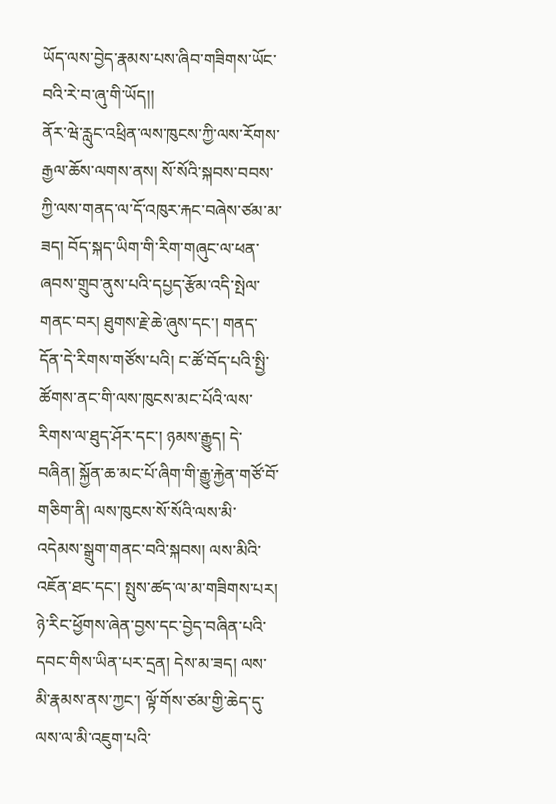ཡོད་ལས་བྱེད་རྣམས་པས་ཞིབ་གཟིགས་ཡོང་བའི་རེ་བ་ཞུ་གི་ཡོད།།
ནོར་ཝེ་རླུང་འཕྲིན་ལས་ཁུངས་ཀྱི་ལས་རོགས་རྒྱལ་ཆོས་ལགས་ནས། སོ་སོའི་སྐབས་བབས་ཀྱི་ལས་གནད་ལ་དོ་འཁུར་རྐང་བཞེས་ཙམ་མ་ཟད། བོད་སྐད་ཡིག་གི་རིག་གཞུང་ལ་ཕན་ཞབས་གྲུབ་ནུས་པའི་དཔྱད་རྩོམ་འདི་སྤེལ་གནང་བར། ཐུགས་རྗེ་ཆེ་ཞུས་དང་། གནད་དོན་དེ་རིགས་གཙོས་པའི། ང་ཚོ་བོད་པའི་སྤྱི་ཚོགས་ནང་གི་ལས་ཁུངས་མང་པོའི་ལས་རིགས་ལ་ཐུད་ཤོར་དང་། ཉམས་རྒྱུད། དེ་བཞིན། སྐྱོན་ཆ་མང་པོ་ཞིག་གི་རྒྱུ་རྐྱེན་གཙོ་བོ་གཅིག་ནི། ལས་ཁུངས་སོ་སོའི་ལས་མི་འདེམས་སྒྲུག་གནང་བའི་སྐབས། ལས་མིའི་འཇོན་ཐང་དང་། སྤུས་ཚད་ལ་མ་གཟིགས་པར། ཉེ་རིང་ཕྱོགས་ཞེན་བྱས་དང་བྱེད་བཞིན་པའི་དབང་གིས་ཡིན་པར་དྲན། དེས་མ་ཟད། ལས་མི་རྣམས་ནས་ཀྱང་། ལྟོ་གོས་ཙམ་གྱི་ཆེད་དུ་ལས་ལ་མི་འཇུག་པའི་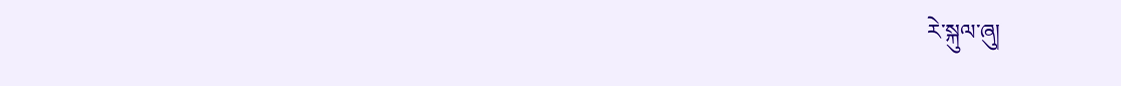རེ་སྐུལ་ཞུ།